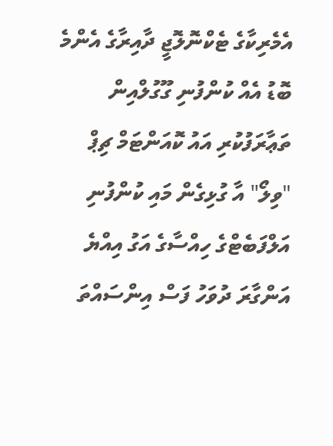އެމެރިކާގެ ޓެކްނޮލޮޖީ ދާއިރާގެ އެންމެ ބޮޑު އެއް ކުންފުނި ގޫގުލްއިން ތަޢާރަފުކުރި އައު ކޮއަންޓަމް ޗިޕް "ވިލޯ" އާ ގުޅިގެން މައި ކުންފުނި އަލްފަބެޓްގެ ހިއްސާގެ އަގު އިއްޔެ އަންގާރަ ދުވަހު ފަސް އިންސައްތަ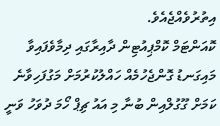އިތުރުވެއްޖެއެވެ.
ކޮއަންޓަމް ކޮމްޕިއުޓިން ދާއިރާގައި ދިމާވެފައިވާ މައިގަނޑު ގޮންޖެހުމެއް ހައްލުކުރުމަށް މަގުފަހިވާނެ ކަމަށް ގޫގުލްއިން ބުނާ މި އައު ޗިޕް ހޯމަ ދުވަހު ވަނީ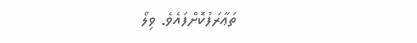ތަޢާރަފުކޮށްފައެވެ. ވިލޯ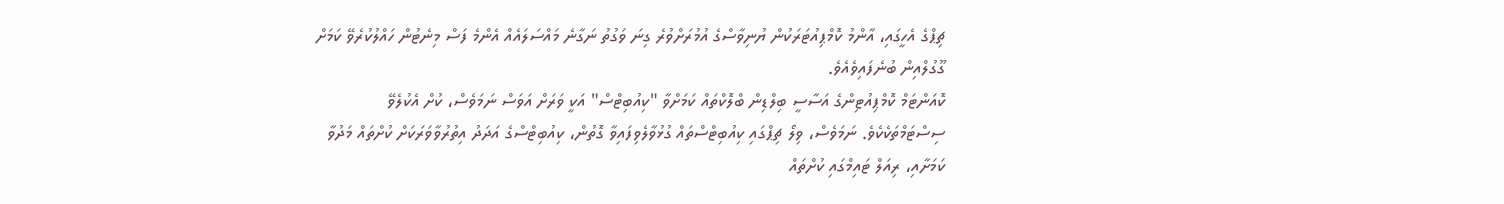ޗިޕްގެ އެހީގައި، އާންމު ކޮމްޕިއުޓަރަކުން ޔުނިވާސްގެ އުމުރަށްވުރެ ގިނަ ވަގުތު ނަގާނެ މައްސަލައެއް އެންމެ ފަސް މިނެޓުން ހައްލުކުރެވޭ ކަމަށް ގޫގުލްއިން ބުނެފައިވެއެވެ.
ކޮއަންޓަމް ކޮމްޕިއުޓިންގެ އަސާސީ ބިލްޑިން ބްލޮކްތައް ކަމަށްވާ "ކިއުބިޓްސް" އަކީ ވަރަށް އަވަސް ނަމަވެސް، ކުށް އެކުލެވޭ ސިސްޓަމްތަކެކެވެ. ނަމަވެސް، ވިލޯ ޗިޕްގައި ކިއުބިޓްސްތައް ގުޅުވާލެވިފައިވާ ގޮތުން، ކިއުބިޓްސްގެ އަދަދު އިތުރުވާވަރަކަށް ކުށްތައް މަދުވާ ކަމަށާއި، ރިއަލް ޓައިމްގައި ކުށްތައް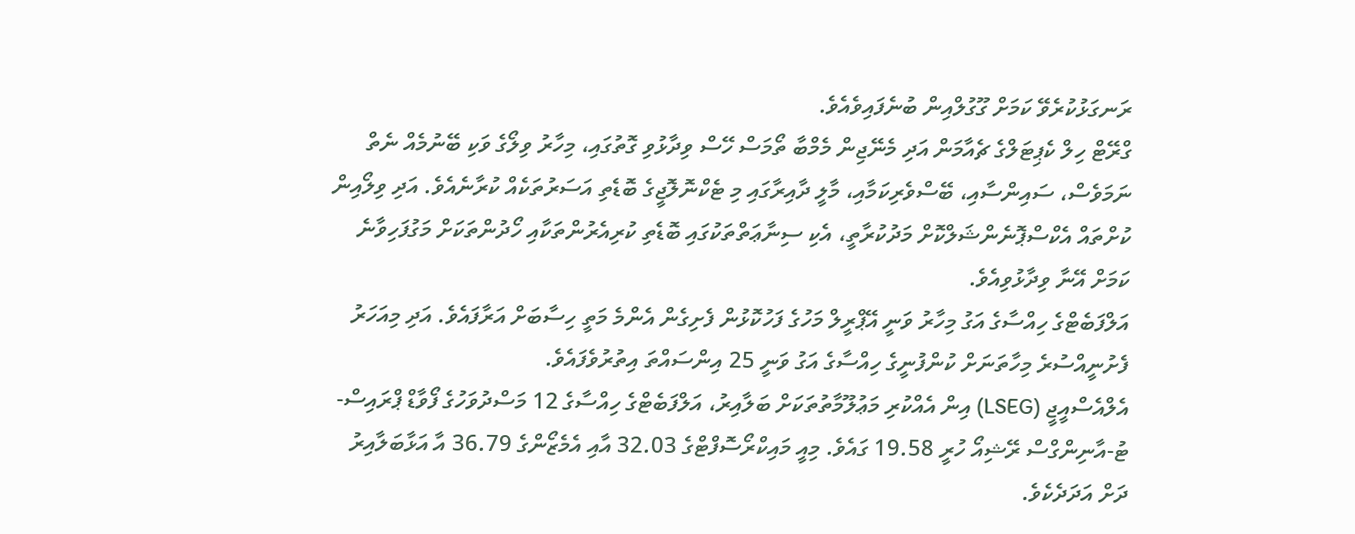ރަނގަޅުކުރެވޭ ކަމަށް ގޫގުލްއިން ބުނެފައިވެއެވެ.
ގްރޭޓް ހިލް ކެޕިޓަލްގެ ޗެއާމަން އަދި މެނޭޖިން މެމްބާ ތޯމަސް ހޭސް ވިދާޅުވި ގޮތުގައި، މިހާރު ވިލޯގެ ވަކި ބޭނުމެއް ނެތް ނަމަވެސް، ސައިންސާއި، ބޭސްވެރިކަމާއި، މާލީ ދާއިރާގައި މި ޓެކްނޮލޮޖީގެ ބޮޑެތި އަސަރުތަކެއް ކުރާނެއެވެ. އަދި ވިލޯއިން ކުށްތައް އެކްސްޕޮނެންޝަލްކޮށް މަދުކުރާތީ، އެކި ސިނާޢަތްތަކުގައި ބޮޑެތި ކުރިއެރުންތަކާއި ހޯދުންތަކަށް މަގުފަހިވާނެ ކަމަށް އޭނާ ވިދާޅުވިއެވެ.
އަލްފަބެޓްގެ ހިއްސާގެ އަގު މިހާރު ވަނީ އޭޕްރީލް މަހުގެ ފަހުކޮޅުން ފެށިގެން އެންމެ މަތީ ހިސާބަށް އަރާފައެވެ. އަދި މިއަހަރު ފެށުނީއްސުރެ މިހާތަނަށް ކުންފުނީގެ ހިއްސާގެ އަގު ވަނީ 25 އިންސައްތަ އިތުރުވެފައެވެ.
އެލްއެސްއީޖީ (LSEG) އިން އެއްކުރި މަޢުލޫމާތުތަކަށް ބަލާއިރު، އަލްފަބެޓްގެ ހިއްސާގެ 12 މަސްދުވަހުގެ ފޯވާޑް ޕްރައިސް-ޓު-އާނިންގްސް ރޭޝިއޯ ހުރީ 19.58 ގައެވެ. މިއީ މައިކްރޯސޮފްޓްގެ 32.03 އާއި އެމެޒޯންގެ 36.79 އާ އަޅާބަލާއިރު ދަށް އަދަދެކެވެ.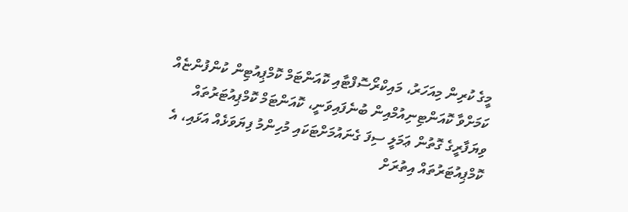މީގެ ކުރިން މިއަހަރު، މައިކްރޯސޮފްޓާއި ކޮއަންޓަމް ކޮމްޕިއުޓިން ކުންފުންޏެއް ކަމަށްވާ ކޮއަންޓިނިއުމްއިން ބުނެފައިވަނީ، ކޮއަންޓަމް ކޮމްޕިއުޓަރުތައް ވިޔަފާރީގެ ގޮތުން ޢަމަލީ ސިފަ ގެނައުމަށްޓަކައި މުހިންމު ފިޔަވަޅެއް އަޅައި، އެ ކޮމްޕިއުޓަރުތައް އިތުރަށް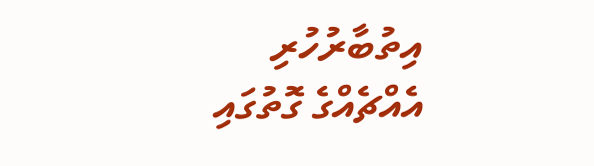އިތުބާރުހުރި އެއްޗެއްގެ ގޮތުގައި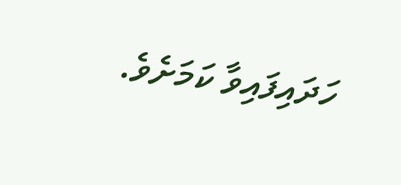ހަދައިފައިވާ ކަމަށެވެ.